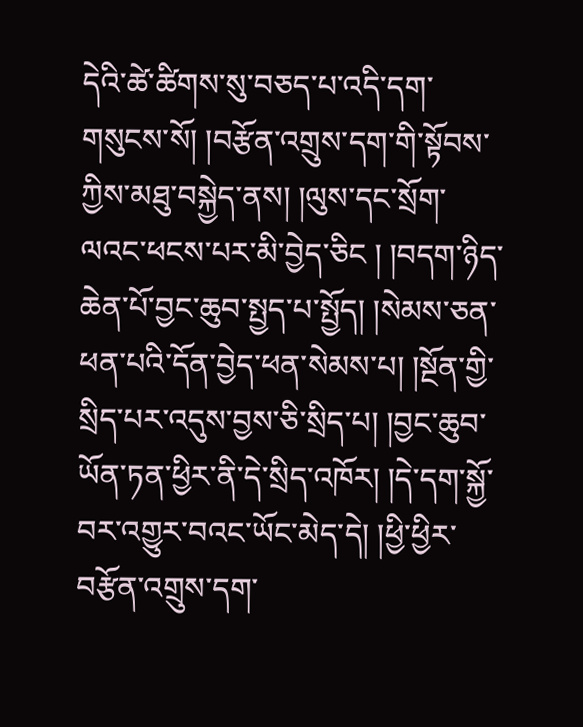དེའི་ཚེ་ཚིགས་སུ་བཅད་པ་འདི་དག་གསུངས་སོ། །བརྩོན་འགྲུས་དག་གི་སྟོབས་ཀྱིས་མཐུ་བསྐྱེད་ནས། །ལུས་དང་སྲོག་ལའང་ཕངས་པར་མི་བྱེད་ཅིང ། །བདག་ཉིད་ཆེན་པོ་བྱང་ཆུབ་སྤྱད་པ་སྤྱོད། །སེམས་ཅན་ཕན་པའི་དོན་བྱེད་ཕན་སེམས་པ། །སྔོན་གྱི་སྲིད་པར་འདུས་བྱས་ཅི་སྲིད་པ། །བྱང་ཆུབ་ཡོན་ཏན་ཕྱིར་ནི་དེ་སྲིད་འཁོར། །དེ་དག་སྐྱོ་བར་འགྱུར་བའང་ཡོང་མེད་དེ། །ཕྱི་ཕྱིར་བརྩོན་འགྲུས་དག་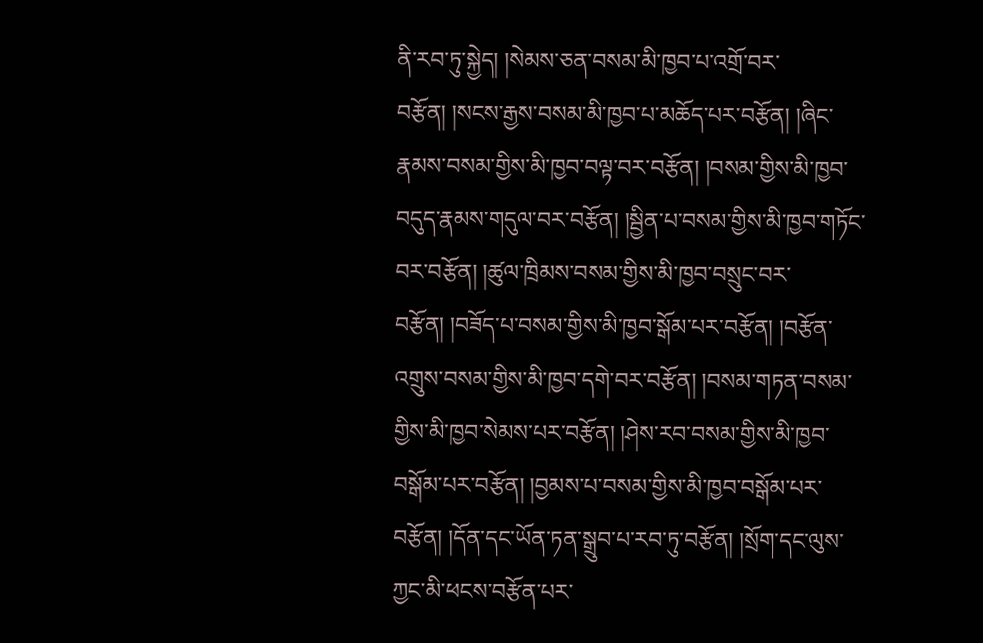ནི་རབ་ཏུ་སྐྱེད། །སེམས་ཅན་བསམ་མི་ཁྱབ་པ་འགྲོ་བར་བརྩོན། །སངས་རྒྱས་བསམ་མི་ཁྱབ་པ་མཆོད་པར་བརྩོན། །ཞིང་རྣམས་བསམ་གྱིས་མི་ཁྱབ་བལྟ་བར་བརྩོན། །བསམ་གྱིས་མི་ཁྱབ་བདུད་རྣམས་གདུལ་བར་བརྩོན། །སྦྱིན་པ་བསམ་གྱིས་མི་ཁྱབ་གཏོང་བར་བརྩོན། །ཚུལ་ཁྲིམས་བསམ་གྱིས་མི་ཁྱབ་བསྲུང་བར་བརྩོན། །བཟོད་པ་བསམ་གྱིས་མི་ཁྱབ་སྒོམ་པར་བརྩོན། །བརྩོན་འགྲུས་བསམ་གྱིས་མི་ཁྱབ་དགེ་བར་བརྩོན། །བསམ་གཏན་བསམ་གྱིས་མི་ཁྱབ་སེམས་པར་བརྩོན། །ཤེས་རབ་བསམ་གྱིས་མི་ཁྱབ་བསྒོམ་པར་བརྩོན། །བྱམས་པ་བསམ་གྱིས་མི་ཁྱབ་བསྒོམ་པར་བརྩོན། །དོན་དང་ཡོན་ཏན་སྒྲུབ་པ་རབ་ཏུ་བརྩོན། །སྲོག་དང་ལུས་ཀྱང་མི་ཕངས་བརྩོན་པར་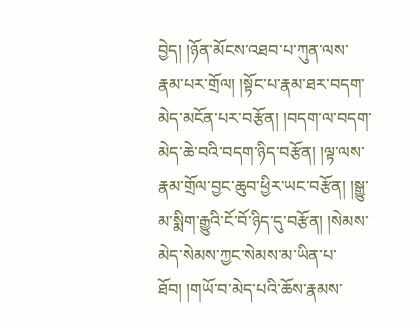བྱེད། །ཉོན་མོངས་འཐབ་པ་ཀུན་ལས་རྣམ་པར་གྲོལ། །སྟོང་པ་རྣམ་ཐར་བདག་མེད་མངོན་པར་བརྩོན། །བདག་ལ་བདག་མེད་ཆེ་བའི་བདག་ཉིད་བརྩོན། །ལྟ་ལས་རྣམ་གྲོལ་བྱང་ཆུབ་ཕྱིར་ཡང་བརྩོན། །སྒྱུ་མ་སྨིག་རྒྱུའི་ངོ་བོ་ཉིད་དུ་བརྩོན། །སེམས་མེད་སེམས་ཀྱང་སེམས་མ་ཡིན་པ་ཐོབ། །གཡོ་བ་མེད་པའི་ཆོས་རྣམས་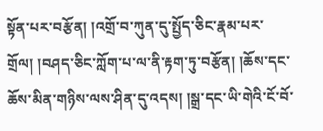སྟོན་པར་བརྩོན། །འགྲོ་བ་ཀུན་དུ་སྤྱོད་ཅིང་རྣམ་པར་གྲོལ། །བཤད་ཅིང་ཀློག་པ་ལ་ནི་རྟག་ཏུ་བརྩོན། །ཆོས་དང་ཆོས་མིན་གཉིས་ལས་ཤིན་དུ་འདས། །སྒྲ་དང་ཡི་གེའི་ངོ་བོ་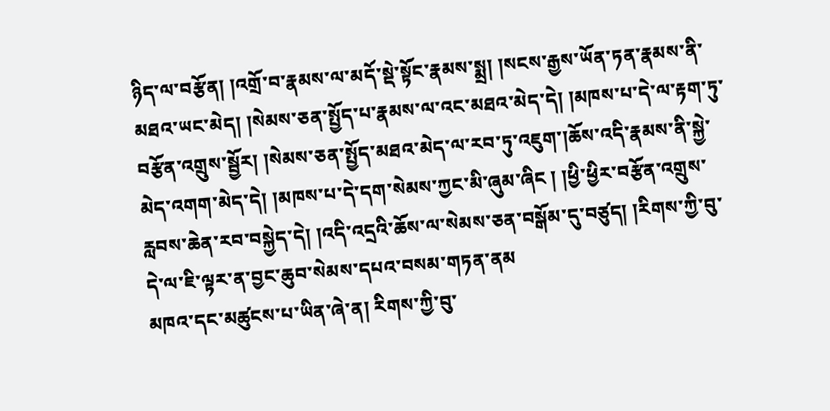ཉིད་ལ་བརྩོན། །འགྲོ་བ་རྣམས་ལ་མདོ་སྡེ་སྟོང་རྣམས་སྨྲ། །སངས་རྒྱས་ཡོན་ཏན་རྣམས་ནི་མཐའ་ཡང་མེད། །སེམས་ཅན་སྤྱོད་པ་རྣམས་ལ་འང་མཐའ་མེད་དེ། །མཁས་པ་དེ་ལ་རྟག་ཏུ་བརྩོན་འགྲུས་སྦྱོར། །སེམས་ཅན་སྤྱོད་མཐའ་མེད་ལ་རབ་ཏུ་འཇུག་།ཆོས་འདི་རྣམས་ནི་སྐྱེ་མེད་འགག་མེད་དེ། །མཁས་པ་དེ་དག་སེམས་ཀྱང་མི་ཞུམ་ཞིང ། །ཕྱི་ཕྱིར་བརྩོན་འགྲུས་རླབས་ཆེན་རབ་བསྐྱེད་དེ། །འདི་འདྲའི་ཆོས་ལ་སེམས་ཅན་བསྒོམ་དུ་བཙུད། །རིགས་ཀྱི་བུ་དེ་ལ་ཇི་ལྟར་ན་བྱང་ཆུབ་སེམས་དཔའ་བསམ་གཏན་ནམ
མཁའ་དང་མཚུངས་པ་ཡིན་ཞེ་ན། རིགས་ཀྱི་བུ་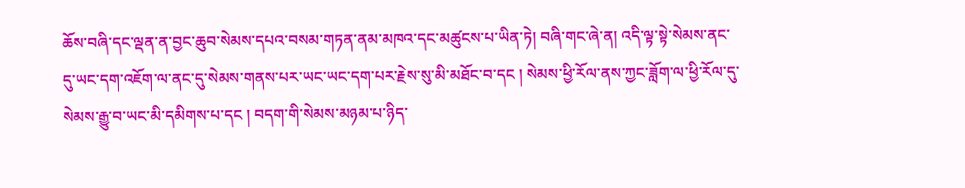ཆོས་བཞི་དང་ལྡན་ན་བྱང་ཆུབ་སེམས་དཔའ་བསམ་གཏན་ནམ་མཁའ་དང་མཚུངས་པ་ཡིན་ཏེ། བཞི་གང་ཞེ་ན། འདི་ལྟ་སྟེ་སེམས་ནང་དུ་ཡང་དག་འཇོག་ལ་ནང་དུ་སེམས་གནས་པར་ཡང་ཡང་དག་པར་རྗེས་སུ་མི་མཐོང་བ་དང ། སེམས་ཕྱི་རོལ་ནས་ཀྱང་ཟློག་ལ་ཕྱི་རོལ་དུ་སེམས་རྒྱུ་བ་ཡང་མི་དམིགས་པ་དང ། བདག་གི་སེམས་མཉམ་པ་ཉིད་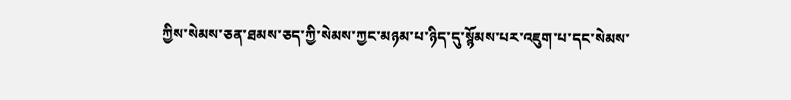ཀྱིས་སེམས་ཅན་ཐམས་ཅད་ཀྱི་སེམས་ཀྱང་མཉམ་པ་ཉིད་དུ་སྙོམས་པར་འཇུག་པ་དང་སེམས་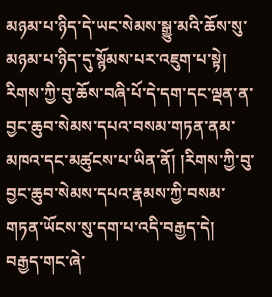མཉམ་པ་ཉིད་དེ་ཡང་སེམས་སྒྱུ་མའི་ཆོས་སུ་མཉམ་པ་ཉིད་དུ་སྙོམས་པར་འཇུག་པ་སྟེ། རིགས་ཀྱི་བུ་ཆོས་བཞི་པོ་དེ་དག་དང་ལྡན་ན་བྱང་ཆུབ་སེམས་དཔའ་བསམ་གཏན་ནམ་མཁའ་དང་མཚུངས་པ་ཡིན་ནོ། །རིགས་ཀྱི་བུ་བྱང་ཆུབ་སེམས་དཔའ་རྣམས་ཀྱི་བསམ་གཏན་ཡོངས་སུ་དག་པ་འདི་བརྒྱད་དེ། བརྒྱད་གང་ཞེ་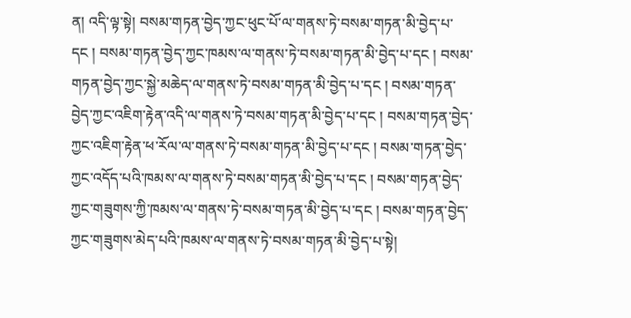ན། འདི་ལྟ་སྟེ། བསམ་གཏན་བྱེད་ཀྱང་ཕུང་པོ་ལ་གནས་ཏེ་བསམ་གཏན་མི་བྱེད་པ་དང ། བསམ་གཏན་བྱེད་ཀྱང་ཁམས་ལ་གནས་ཏེ་བསམ་གཏན་མི་བྱེད་པ་དང ། བསམ་གཏན་བྱེད་ཀྱང་སྐྱེ་མཆེད་ལ་གནས་ཏེ་བསམ་གཏན་མི་བྱེད་པ་དང ། བསམ་གཏན་བྱེད་ཀྱང་འཇིག་རྟེན་འདི་ལ་གནས་ཏེ་བསམ་གཏན་མི་བྱེད་པ་དང ། བསམ་གཏན་བྱེད་ཀྱང་འཇིག་རྟེན་ཕ་རོལ་ལ་གནས་ཏེ་བསམ་གཏན་མི་བྱེད་པ་དང ། བསམ་གཏན་བྱེད་ཀྱང་འདོད་པའི་ཁམས་ལ་གནས་ཏེ་བསམ་གཏན་མི་བྱེད་པ་དང ། བསམ་གཏན་བྱེད་ཀྱང་གཟུགས་ཀྱི་ཁམས་ལ་གནས་ཏེ་བསམ་གཏན་མི་བྱེད་པ་དང ། བསམ་གཏན་བྱེད་ཀྱང་གཟུགས་མེད་པའི་ཁམས་ལ་གནས་ཏེ་བསམ་གཏན་མི་བྱེད་པ་སྟེ།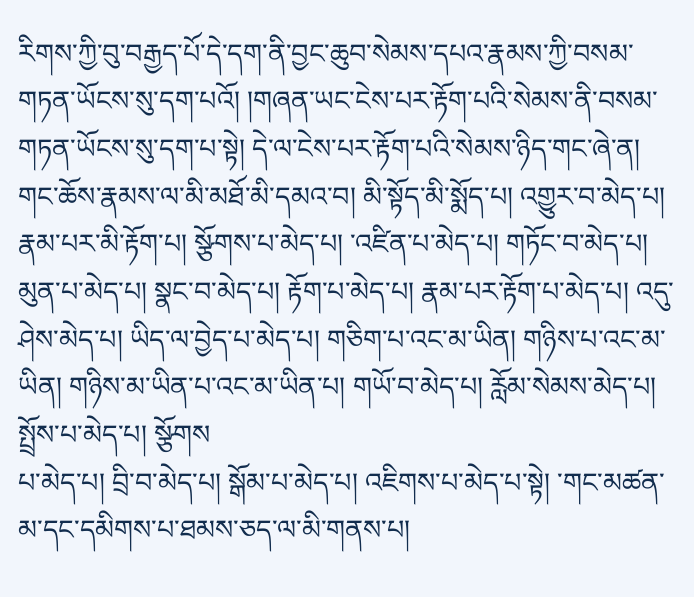རིགས་ཀྱི་བུ་བརྒྱད་པོ་དེ་དག་ནི་བྱང་ཆུབ་སེམས་དཔའ་རྣམས་ཀྱི་བསམ་གཏན་ཡོངས་སུ་དག་པའོ། །གཞན་ཡང་ངེས་པར་རྟོག་པའི་སེམས་ནི་བསམ་གཏན་ཡོངས་སུ་དག་པ་སྟེ། དེ་ལ་ངེས་པར་རྟོག་པའི་སེམས་ཉིད་གང་ཞེ་ན། གང་ཆོས་རྣམས་ལ་མི་མཐོ་མི་དམའ་བ། མི་སྟོད་མི་སྨོད་པ། འགྱུར་བ་མེད་པ། རྣམ་པར་མི་རྟོག་པ། སྩོགས་པ་མེད་པ། ་འཛིན་པ་མེད་པ། གཏོང་བ་མེད་པ། མུན་པ་མེད་པ། སྣང་བ་མེད་པ། རྟོག་པ་མེད་པ། རྣམ་པར་རྟོག་པ་མེད་པ། འདུ་ཤེས་མེད་པ། ཡིད་ལ་བྱེད་པ་མེད་པ། གཅིག་པ་འང་མ་ཡིན། གཉིས་པ་འང་མ་ཡིན། གཉིས་མ་ཡིན་པ་འང་མ་ཡིན་པ། གཡོ་བ་མེད་པ། རློམ་སེམས་མེད་པ། སྤྲོས་པ་མེད་པ། སྩོགས
པ་མེད་པ། བྲི་བ་མེད་པ། སྒོམ་པ་མེད་པ། འཇིགས་པ་མེད་པ་སྟེ། ་གང་མཚན་མ་དང་དམིགས་པ་ཐམས་ཅད་ལ་མི་གནས་པ།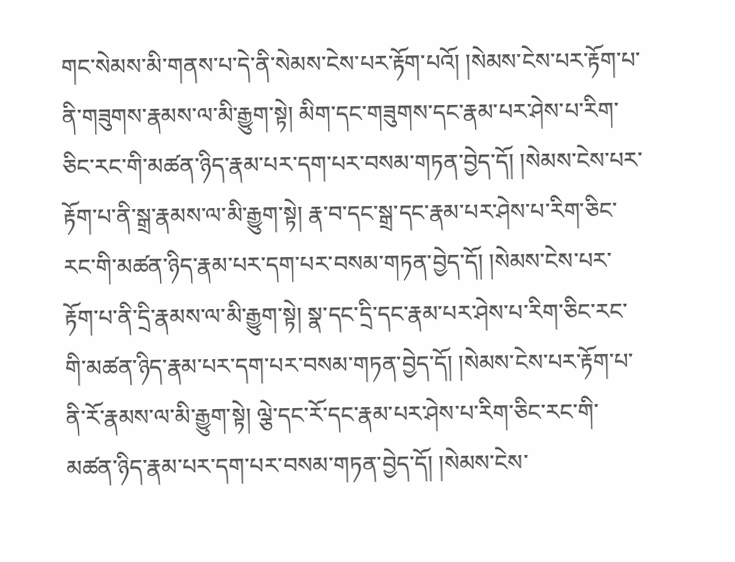གང་སེམས་མི་གནས་པ་དེ་ནི་སེམས་ངེས་པར་རྟོག་པའོ། །སེམས་ངེས་པར་རྟོག་པ་ནི་གཟུགས་རྣམས་ལ་མི་རྒྱུག་སྟེ། མིག་དང་གཟུགས་དང་རྣམ་པར་ཤེས་པ་རིག་ཅིང་རང་གི་མཚན་ཉིད་རྣམ་པར་དག་པར་བསམ་གཏན་བྱེད་དོ། །སེམས་ངེས་པར་རྟོག་པ་ནི་སྒྲ་རྣམས་ལ་མི་རྒྱུག་སྟེ། རྣ་བ་དང་སྒྲ་དང་རྣམ་པར་ཤེས་པ་རིག་ཅིང་རང་གི་མཚན་ཉིད་རྣམ་པར་དག་པར་བསམ་གཏན་བྱེད་དོ། །སེམས་ངེས་པར་རྟོག་པ་ནི་དྲི་རྣམས་ལ་མི་རྒྱུག་སྟེ། སྣ་དང་དྲི་དང་རྣམ་པར་ཤེས་པ་རིག་ཅིང་རང་གི་མཚན་ཉིད་རྣམ་པར་དག་པར་བསམ་གཏན་བྱེད་དོ། །སེམས་ངེས་པར་རྟོག་པ་ནི་རོ་རྣམས་ལ་མི་རྒྱུག་སྟེ། ལྕེ་དང་རོ་དང་རྣམ་པར་ཤེས་པ་རིག་ཅིང་རང་གི་མཚན་ཉིད་རྣམ་པར་དག་པར་བསམ་གཏན་བྱེད་དོ། །སེམས་ངེས་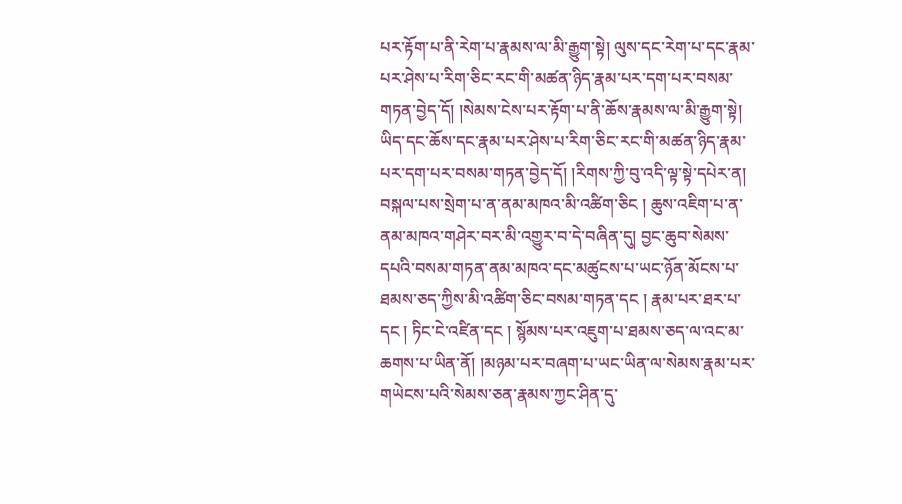པར་རྟོག་པ་ནི་རེག་པ་རྣམས་ལ་མི་རྒྱུག་སྟེ། ལུས་དང་རེག་པ་དང་རྣམ་པར་ཤེས་པ་རིག་ཅིང་རང་གི་མཚན་ཉིད་རྣམ་པར་དག་པར་བསམ་གཏན་བྱེད་དོ། །སེམས་ངེས་པར་རྟོག་པ་ནི་ཆོས་རྣམས་ལ་མི་རྒྱུག་སྟེ། ཡིད་དང་ཆོས་དང་རྣམ་པར་ཤེས་པ་རིག་ཅིང་རང་གི་མཚན་ཉིད་རྣམ་པར་དག་པར་བསམ་གཏན་བྱེད་དོ། །རིགས་ཀྱི་བུ་འདི་ལྟ་སྟེ་དཔེར་ན། བསྐལ་པས་སྲེག་པ་ན་ནམ་མཁའ་མི་འཚིག་ཅིང ། ཆུས་འཇིག་པ་ན་ནམ་མཁའ་གཤེར་བར་མི་འགྱུར་བ་དེ་བཞིན་དུ། བྱང་ཆུབ་སེམས་དཔའི་བསམ་གཏན་ནམ་མཁའ་དང་མཚུངས་པ་ཡང་ཉོན་མོངས་པ་ཐམས་ཅད་ཀྱིས་མི་འཚིག་ཅིང་བསམ་གཏན་དང ། རྣམ་པར་ཐར་པ་དང ། ཏིང་ངེ་འཛིན་དང ། སྙོམས་པར་འཇུག་པ་ཐམས་ཅད་ལ་འང་མ་ཆགས་པ་ཡིན་ནོ། །མཉམ་པར་བཞག་པ་ཡང་ཡིན་ལ་སེམས་རྣམ་པར་གཡེངས་པའི་སེམས་ཅན་རྣམས་ཀྱང་ཤིན་དུ་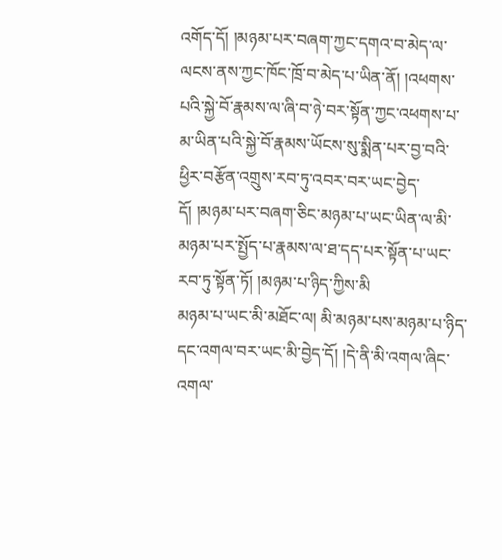འགོད་དོ། །མཉམ་པར་བཞག་ཀྱང་དགའ་བ་མེད་ལ་ལངས་ནས་ཀྱང་ཁོང་ཁྲོ་བ་མེད་པ་ཡིན་ནོ། །འཕགས་པའི་སྐྱེ་བོ་རྣམས་ལ་ཞི་བ་ཉེ་བར་སྟོན་ཀྱང་འཕགས་པ་མ་ཡིན་པའི་སྐྱེ་བོ་རྣམས་ཡོངས་སུ་སྨིན་པར་བྱ་བའི་ཕྱིར་བརྩོན་འགྲུས་རབ་ཏུ་འབར་བར་ཡང་བྱེད་དོ། །མཉམ་པར་བཞག་ཅིང་མཉམ་པ་ཡང་ཡིན་ལ་མི་མཉམ་པར་སྤྱོད་པ་རྣམས་ལ་ཐ་དད་པར་སྟོན་པ་ཡང་རབ་ཏུ་སྟོན་ཏོ། །མཉམ་པ་ཉིད་ཀྱིས་མི
མཉམ་པ་ཡང་མི་མཐོང་ལ། མི་མཉམ་པས་མཉམ་པ་ཉིད་དང་འགལ་བར་ཡང་མི་བྱེད་དོ། །དེ་ནི་མི་འགལ་ཞིང་འགལ་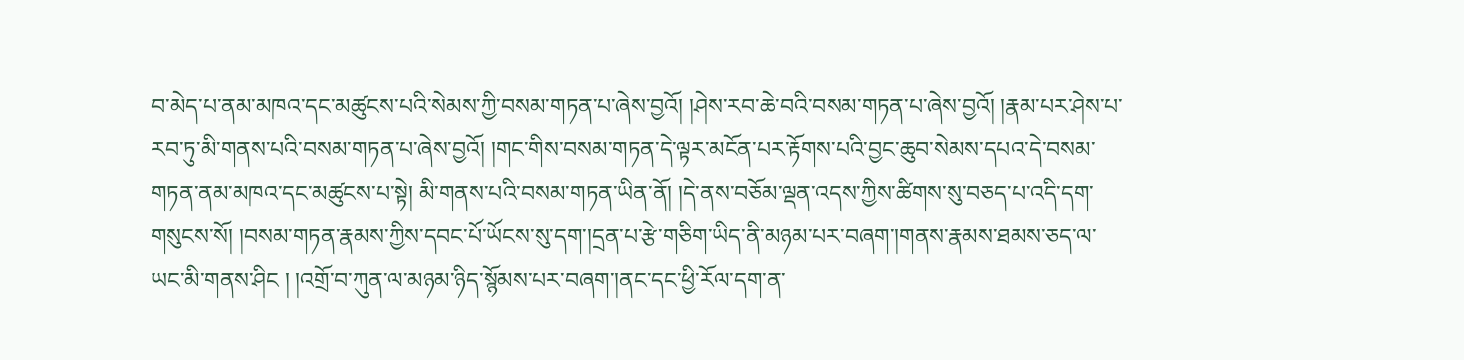བ་མེད་པ་ནམ་མཁའ་དང་མཚུངས་པའི་སེམས་ཀྱི་བསམ་གཏན་པ་ཞེས་བྱའོ། །ཤེས་རབ་ཆེ་བའི་བསམ་གཏན་པ་ཞེས་བྱའོ། །རྣམ་པར་ཤེས་པ་རབ་ཏུ་མི་གནས་པའི་བསམ་གཏན་པ་ཞེས་བྱའོ། །གང་གིས་བསམ་གཏན་དེ་ལྟར་མངོན་པར་རྟོགས་པའི་བྱང་ཆུབ་སེམས་དཔའ་དེ་བསམ་གཏན་ནམ་མཁའ་དང་མཚུངས་པ་སྟེ། མི་གནས་པའི་བསམ་གཏན་ཡིན་ནོ། །དེ་ནས་བཅོམ་ལྡན་འདས་ཀྱིས་ཚིགས་སུ་བཅད་པ་འདི་དག་གསུངས་སོ། །བསམ་གཏན་རྣམས་ཀྱིས་དབང་པོ་ཡོངས་སུ་དག་།དྲན་པ་རྩེ་གཅིག་ཡིད་ནི་མཉམ་པར་བཞག་།གནས་རྣམས་ཐམས་ཅད་ལ་ཡང་མི་གནས་ཤིང ། །འགྲོ་བ་ཀུན་ལ་མཉམ་ཉིད་སྙོམས་པར་བཞག་།ནང་དང་ཕྱི་རོལ་དག་ན་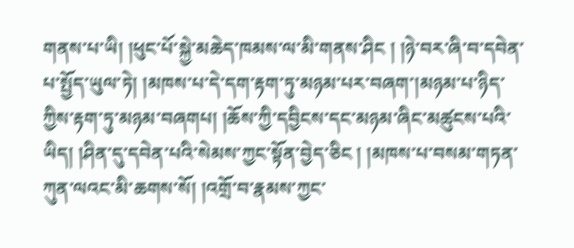གནས་པ་ཡི། །ཕུང་པོ་སྐྱེ་མཆེད་ཁམས་ལ་མི་གནས་ཤིང ། །ཉེ་བར་ཞི་བ་དབེན་པ་སྤྱོད་ཡུལ་ཏེ། །མཁས་པ་དེ་དག་རྟག་ཏུ་མཉམ་པར་བཞག་།མཉམ་པ་ཉིད་ཀྱིས་རྟག་ཏུ་མཉམ་བཞགཔ། །ཆོས་ཀྱི་དབྱིངས་དང་མཉམ་ཞིང་མཚུངས་པའི་ཡིད། །ཤིན་དུ་དབེན་པའི་སེམས་ཀྱང་སྟོན་བྱེད་ཅིང ། །མཁས་པ་བསམ་གཏན་ཀུན་ལའང་མི་ཆགས་སོ། །འགྲོ་བ་རྣམས་ཀྱང་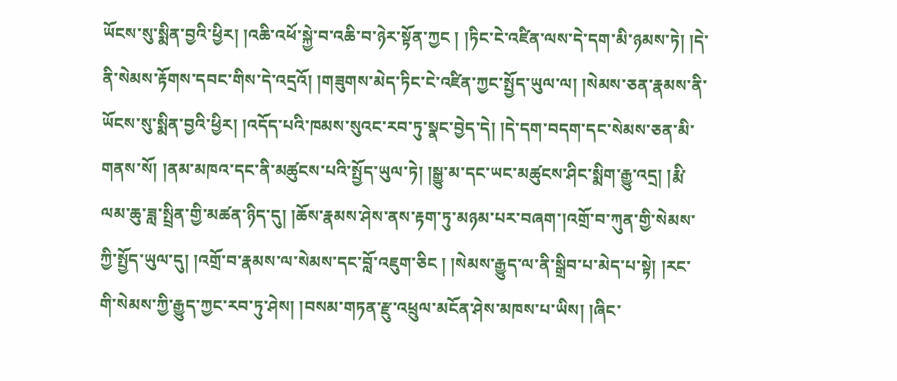ཡོངས་སུ་སྨིན་བྱའི་ཕྱིར། །འཆི་འཕོ་སྐྱེ་བ་འཆི་བ་ཉེར་སྟོན་ཀྱང ། །ཏིང་ངེ་འཛིན་ལས་དེ་དག་མི་ཉམས་ཏེ། །དེ་ནི་སེམས་རྟོགས་དབང་གིས་དེ་འདྲའོ། །གཟུགས་མེད་ཏིང་ངེ་འཛིན་ཀྱང་སྤྱོད་ཡུལ་ལ། །སེམས་ཅན་རྣམས་ནི་ཡོངས་སུ་སྨིན་བྱའི་ཕྱིར། །འདོད་པའི་ཁམས་སུའང་རབ་ཏུ་སྣང་བྱེད་དེ། །དེ་དག་བདག་དང་སེམས་ཅན་མི་གནས་སོ། །ནམ་མཁའ་དང་ནི་མཚུངས་པའི་སྤྱོད་ཡུལ་ཏེ། །སྒྱུ་མ་དང་ཡང་མཚུངས་ཤིང་སྨིག་རྒྱུ་འདྲ། །རྨི་ལམ་ཆུ་ཟླ་སྤྲིན་གྱི་མཚན་ཉིད་དུ། །ཆོས་རྣམས་ཤེས་ནས་རྟག་ཏུ་མཉམ་པར་བཞག་།འགྲོ་བ་ཀུན་གྱི་སེམས་ཀྱི་སྤྱོད་ཡུལ་དུ། །འགྲོ་བ་རྣམས་ལ་སེམས་དང་བློ་འཇུག་ཅིང ། །སེམས་རྒྱུད་ལ་ནི་སྒྲིབ་པ་མེད་པ་སྟེ། །རང་གི་སེམས་ཀྱི་རྒྱུད་ཀྱང་རབ་ཏུ་ཤེས། །བསམ་གཏན་རྫུ་འཕྲུལ་མངོན་ཤེས་མཁས་པ་ཡིས། །ཞིང་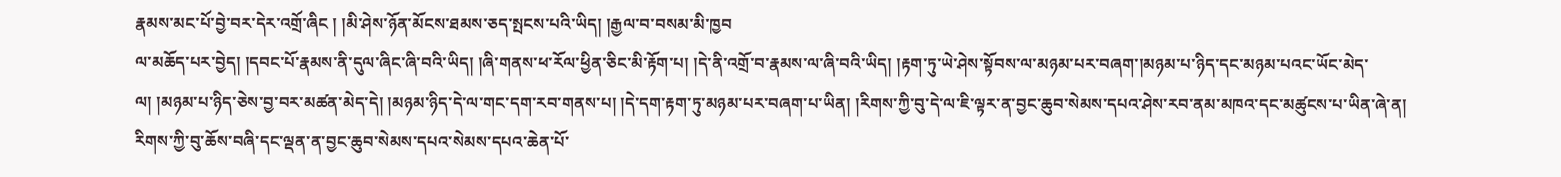རྣམས་མང་པོ་བྱེ་བར་དེར་འགྲོ་ཞིང ། །མི་ཤེས་ཉོན་མོངས་ཐམས་ཅད་སྤངས་པའི་ཡིད། །རྒྱལ་བ་བསམ་མི་ཁྱབ
ལ་མཆོད་པར་བྱེད། །དབང་པོ་རྣམས་ནི་དུལ་ཞིང་ཞི་བའི་ཡིད། །ཞི་གནས་ཕ་རོལ་ཕྱིན་ཅིང་མི་རྟོག་པ། །དེ་ནི་འགྲོ་བ་རྣམས་ལ་ཞི་བའི་ཡིད། །རྟག་ཏུ་ཡེ་ཤེས་སྟོབས་ལ་མཉམ་པར་བཞག་།མཉམ་པ་ཉིད་དང་མཉམ་པའང་ཡོང་མེད་ལ། །མཉམ་པ་ཉིད་ཅེས་བྱ་བར་མཚན་མེད་དེ། །མཉམ་ཉིད་དེ་ལ་གང་དག་རབ་གནས་པ། །དེ་དག་རྟག་ཏུ་མཉམ་པར་བཞག་པ་ཡིན། །རིགས་ཀྱི་བུ་དེ་ལ་ཇི་ལྟར་ན་བྱང་ཆུབ་སེམས་དཔའ་ཤེས་རབ་ནམ་མཁའ་དང་མཚུངས་པ་ཡིན་ཞེ་ན། རིགས་ཀྱི་བུ་ཆོས་བཞི་དང་ལྡན་ན་བྱང་ཆུབ་སེམས་དཔའ་སེམས་དཔའ་ཆེན་པོ་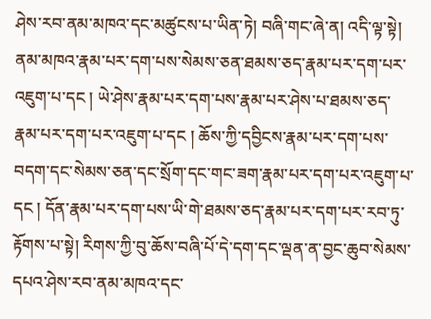ཤེས་རབ་ནམ་མཁའ་དང་མཚུངས་པ་ཡིན་ཏེ། བཞི་གང་ཞེ་ན། འདི་ལྟ་སྟེ། ནམ་མཁའ་རྣམ་པར་དག་པས་སེམས་ཅན་ཐམས་ཅད་རྣམ་པར་དག་པར་འཇུག་པ་དང ། ཡེ་ཤེས་རྣམ་པར་དག་པས་རྣམ་པར་ཤེས་པ་ཐམས་ཅད་རྣམ་པར་དག་པར་འཇུག་པ་དང ། ཆོས་ཀྱི་དབྱིངས་རྣམ་པར་དག་པས་བདག་དང་སེམས་ཅན་དང་སྲོག་དང་གང་ཟག་རྣམ་པར་དག་པར་འཇུག་པ་དང ། དོན་རྣམ་པར་དག་པས་ཡི་གེ་ཐམས་ཅད་རྣམ་པར་དག་པར་རབ་ཏུ་རྟོགས་པ་སྟེ། རིགས་ཀྱི་བུ་ཆོས་བཞི་པོ་དེ་དག་དང་ལྡན་ན་བྱང་ཆུབ་སེམས་དཔའ་ཤེས་རབ་ནམ་མཁའ་དང་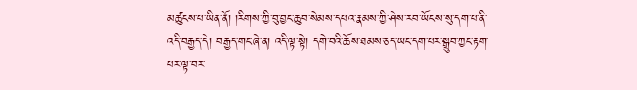མཚུངས་པ་ཡིན་ནོ། །རིགས་ཀྱི་བུ་བྱང་ཆུབ་སེམས་དཔའ་རྣམས་ཀྱི་ཤེས་རབ་ཡོངས་སུ་དག་པ་ནི་འདི་བརྒྱད་དེ། བརྒྱད་གང་ཞེ་ན། འདི་ལྟ་སྟེ། དགེ་བའི་ཆོས་ཐམས་ཅད་ཡང་དག་པར་སྒྲུབ་ཀྱང་རྟག་པར་ལྟ་བར་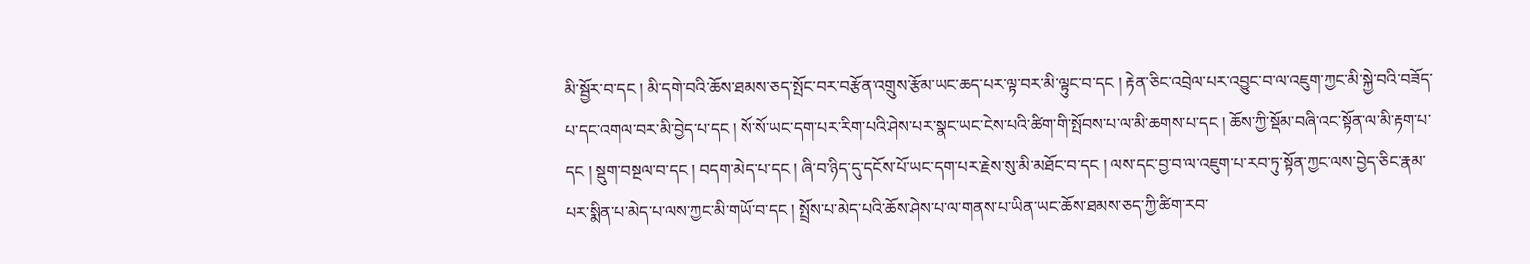མི་སྦྱོར་བ་དང ། མི་དགེ་བའི་ཆོས་ཐམས་ཅད་སྤོང་བར་བརྩོན་འགྲུས་རྩོམ་ཡང་ཆད་པར་ལྟ་བར་མི་ལྟུང་བ་དང ། རྟེན་ཅིང་འབྲེལ་པར་འབྱུང་བ་ལ་འཇུག་ཀྱང་མི་སྐྱེ་བའི་བཟོད་པ་དང་འགལ་བར་མི་བྱེད་པ་དང ། སོ་སོ་ཡང་དག་པར་རིག་པའི་ཤེས་པར་སྣང་ཡང་ངེས་པའི་ཚིག་གི་སྤོབས་པ་ལ་མི་ཆགས་པ་དང ། ཆོས་ཀྱི་སྡོམ་བཞི་འང་སྟོན་ལ་མི་རྟག་པ་དང ། སྡུག་བསྔལ་བ་དང ། བདག་མེད་པ་དང ། ཞི་བ་ཉིད་དུ་དངོས་པོ་ཡང་དག་པར་རྗེས་སུ་མི་མཐོང་བ་དང ། ལས་དང་བྱ་བ་ལ་འཇུག་པ་རབ་ཏུ་སྟོན་ཀྱང་ལས་བྱེད་ཅིང་རྣམ་པར་སྨིན་པ་མེད་པ་ལས་ཀྱང་མི་གཡོ་བ་དང ། སྤྲོས་པ་མེད་པའི་ཆོས་ཤེས་པ་ལ་གནས་པ་ཡིན་ཡང་ཆོས་ཐམས་ཅད་ཀྱི་ཚིག་རབ་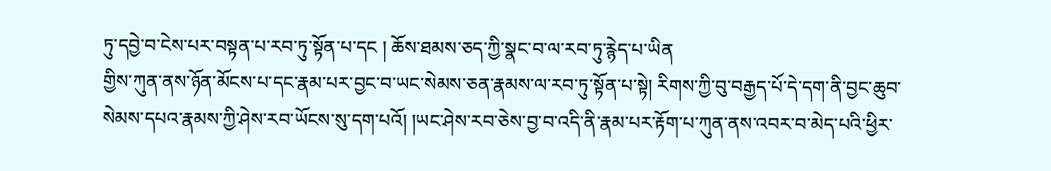ཏུ་དབྱེ་བ་ངེས་པར་བསྟན་པ་རབ་ཏུ་སྟོན་པ་དང ། ཆོས་ཐམས་ཅད་ཀྱི་སྣང་བ་ལ་རབ་ཏུ་རྙེད་པ་ཡིན
གྱིས་ཀུན་ནས་ཉོན་མོངས་པ་དང་རྣམ་པར་བྱང་བ་ཡང་སེམས་ཅན་རྣམས་ལ་རབ་ཏུ་སྟོན་པ་སྟེ། རིགས་ཀྱི་བུ་བརྒྱད་པོ་དེ་དག་ནི་བྱང་ཆུབ་སེམས་དཔའ་རྣམས་ཀྱི་ཤེས་རབ་ཡོངས་སུ་དག་པའོ། །ཡང་ཤེས་རབ་ཅེས་བྱ་བ་འདི་ནི་རྣམ་པར་རྟོག་པ་ཀུན་ནས་འབར་བ་མེད་པའི་ཕྱིར་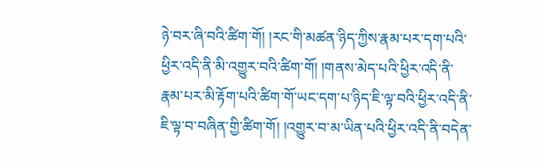ཉེ་བར་ཞི་བའི་ཚིག་གོ། །རང་གི་མཚན་ཉིད་ཀྱིས་རྣམ་པར་དག་པའི་ཕྱིར་འདི་ནི་མི་འགྱུར་བའི་ཚིག་གོ། །གནས་མེད་པའི་ཕྱིར་འདི་ནི་རྣམ་པར་མི་རྟོག་པའི་ཚིག་གོ་ཡང་དག་པ་ཉིད་ཇི་ལྟ་བའི་ཕྱིར་འདི་ནི་ཇི་ལྟ་བ་བཞིན་གྱི་ཚིག་གོ། །འགྱུར་བ་མ་ཡིན་པའི་ཕྱིར་འདི་ནི་བདེན་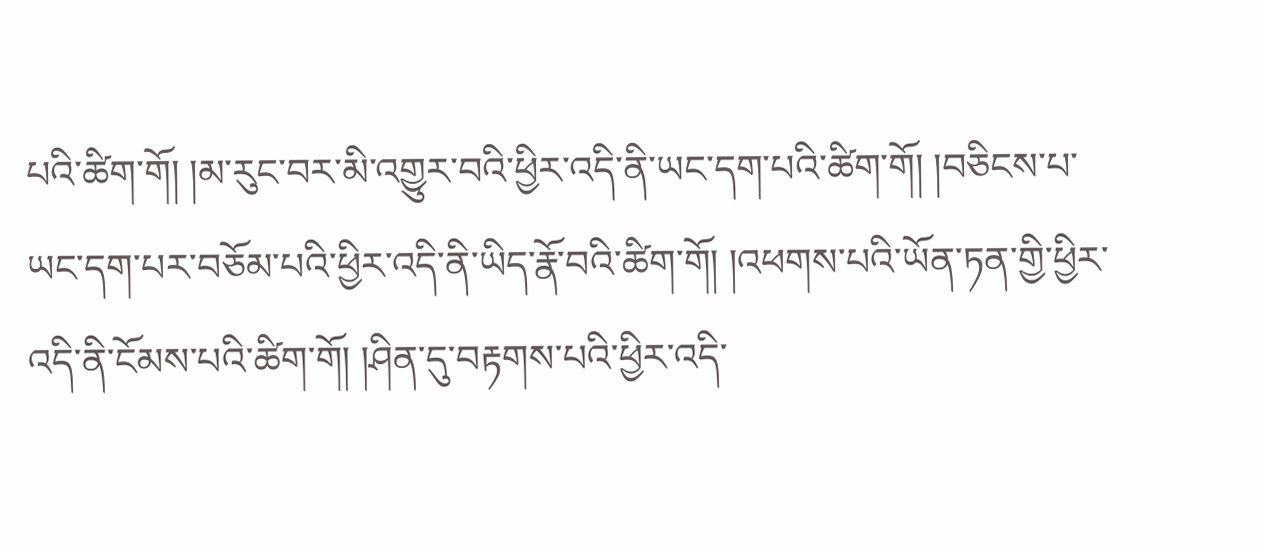པའི་ཚིག་གོ། །མ་རུང་བར་མི་འགྱུར་བའི་ཕྱིར་འདི་ནི་ཡང་དག་པའི་ཚིག་གོ། །བཅིངས་པ་ཡང་དག་པར་བཅོམ་པའི་ཕྱིར་འདི་ནི་ཡིད་རྣོ་བའི་ཚིག་གོ། །འཕགས་པའི་ཡོན་ཏན་གྱི་ཕྱིར་འདི་ནི་ངོམས་པའི་ཚིག་གོ། །ཤིན་དུ་བརྟགས་པའི་ཕྱིར་འདི་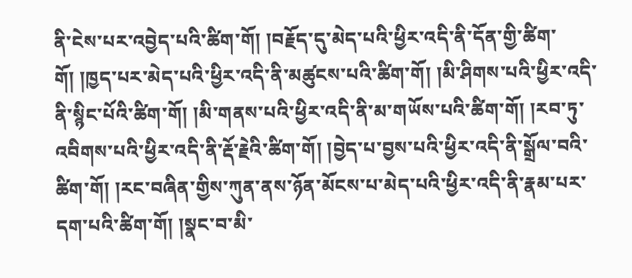ནི་ངེས་པར་འབྱེད་པའི་ཚིག་གོ། །བརྗོད་དུ་མེད་པའི་ཕྱིར་འདི་ནི་དོན་གྱི་ཚིག་གོ། །ཁྱད་པར་མེད་པའི་ཕྱིར་འདི་ནི་མཚུངས་པའི་ཚིག་གོ། །མི་ཤིགས་པའི་ཕྱིར་འདི་ནི་སྙིང་པོའི་ཚིག་གོ། །མི་གནས་པའི་ཕྱིར་འདི་ནི་མ་གཡོས་པའི་ཚིག་གོ། །རབ་ཏུ་འབིགས་པའི་ཕྱིར་འདི་ནི་རྡོ་རྗེའི་ཚིག་གོ། །བྱེད་པ་བྱས་པའི་ཕྱིར་འདི་ནི་སྒྲོལ་བའི་ཚིག་གོ། །རང་བཞིན་གྱིས་ཀུན་ནས་ཉོན་མོངས་པ་མེད་པའི་ཕྱིར་འདི་ནི་རྣམ་པར་དག་པའི་ཚིག་གོ། །སྣང་བ་མི་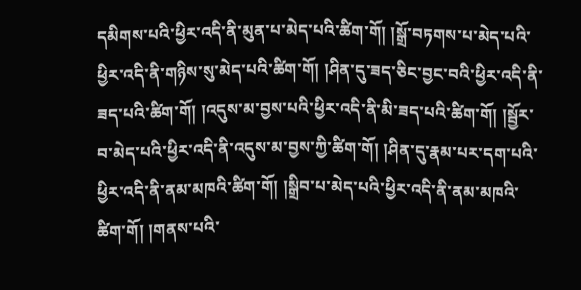དམིགས་པའི་ཕྱིར་འདི་ནི་མུན་པ་མེད་པའི་ཚིག་གོ། །སྒྲོ་བཏགས་པ་མེད་པའི་ཕྱིར་འདི་ནི་གཉིས་སུ་མེད་པའི་ཚིག་གོ། །ཤིན་དུ་ཟད་ཅིང་བྱང་བའི་ཕྱིར་འདི་ནི་ཟད་པའི་ཚིག་གོ། །འདུས་མ་བྱས་པའི་ཕྱིར་འདི་ནི་མི་ཟད་པའི་ཚིག་གོ། །སྦྱོར་བ་མེད་པའི་ཕྱིར་འདི་ནི་འདུས་མ་བྱས་ཀྱི་ཚིག་གོ། །ཤིན་དུ་རྣམ་པར་དག་པའི་ཕྱིར་འདི་ནི་ནམ་མཁའི་ཚིག་གོ། །སྒྲིབ་པ་མེད་པའི་ཕྱིར་འདི་ནི་ནམ་མཁའི་ཚིག་གོ། །གནས་པའི་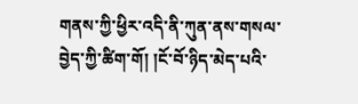གནས་ཀྱི་ཕྱིར་འདི་ནི་ཀུན་ནས་གསལ་བྱེད་ཀྱི་ཚིག་གོ། །ངོ་བོ་ཉིད་མེད་པའི་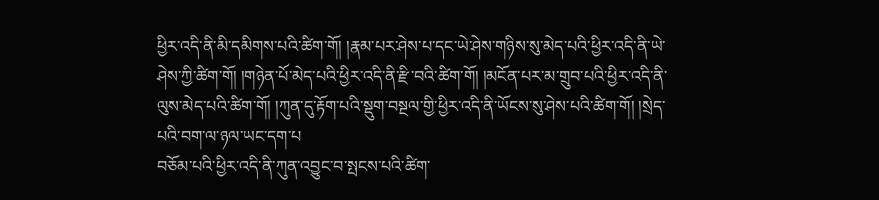ཕྱིར་འདི་ནི་མི་དམིགས་པའི་ཚིག་གོ། །རྣམ་པར་ཤེས་པ་དང་ཡེ་ཤེས་གཉིས་སུ་མེད་པའི་ཕྱིར་འདི་ནི་ཡེ་ཤེས་ཀྱི་ཚིག་གོ། །གཉེན་པོ་མེད་པའི་ཕྱིར་འདི་ནི་རྫི་བའི་ཚིག་གོ། །མངོན་པར་མ་གྲུབ་པའི་ཕྱིར་འདི་ནི་ལུས་མེད་པའི་ཚིག་གོ། །ཀུན་དུ་རྟོག་པའི་སྡུག་བསྔལ་གྱི་ཕྱིར་འདི་ནི་ཡོངས་སུ་ཤེས་པའི་ཚིག་གོ། །སྲེད་པའི་བག་ལ་ཉལ་ཡང་དག་པ
བཅོམ་པའི་ཕྱིར་འདི་ནི་ཀུན་འབྱུང་བ་སྤངས་པའི་ཚིག་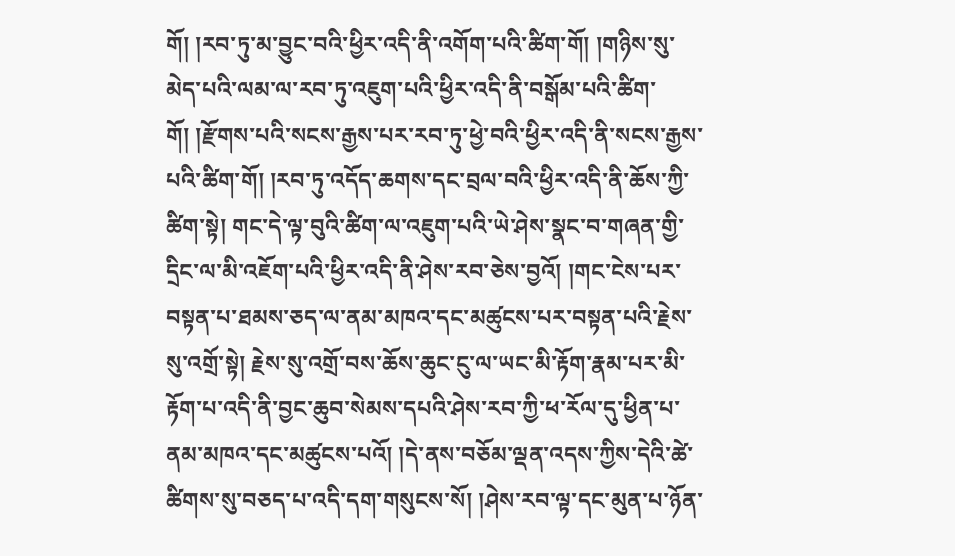གོ། །རབ་ཏུ་མ་བྱུང་བའི་ཕྱིར་འདི་ནི་འགོག་པའི་ཚིག་གོ། །གཉིས་སུ་མེད་པའི་ལམ་ལ་རབ་ཏུ་འཇུག་པའི་ཕྱིར་འདི་ནི་བསྒོམ་པའི་ཚིག་གོ། །རྫོགས་པའི་སངས་རྒྱས་པར་རབ་ཏུ་ཕྱེ་བའི་ཕྱིར་འདི་ནི་སངས་རྒྱས་པའི་ཚིག་གོ། །རབ་ཏུ་འདོད་ཆགས་དང་བྲལ་བའི་ཕྱིར་འདི་ནི་ཆོས་ཀྱི་ཚིག་སྟེ། གང་དེ་ལྟ་བུའི་ཚིག་ལ་འཇུག་པའི་ཡེ་ཤེས་སྣང་བ་གཞན་གྱི་དྲིང་ལ་མི་འཇོག་པའི་ཕྱིར་འདི་ནི་ཤེས་རབ་ཅེས་བྱའོ། །གང་ངེས་པར་བསྟན་པ་ཐམས་ཅད་ལ་ནམ་མཁའ་དང་མཚུངས་པར་བསྟན་པའི་རྗེས་སུ་འགྲོ་སྟེ། རྗེས་སུ་འགྲོ་བས་ཆོས་ཆུང་ངུ་ལ་ཡང་མི་རྟོག་རྣམ་པར་མི་རྟོག་པ་འདི་ནི་བྱང་ཆུབ་སེམས་དཔའི་ཤེས་རབ་ཀྱི་ཕ་རོལ་དུ་ཕྱིན་པ་ནམ་མཁའ་དང་མཚུངས་པའོ། །དེ་ནས་བཅོམ་ལྡན་འདས་ཀྱིས་དེའི་ཚེ་ཚིགས་སུ་བཅད་པ་འདི་དག་གསུངས་སོ། །ཤེས་རབ་ལྟ་དང་མུན་པ་ཉོན་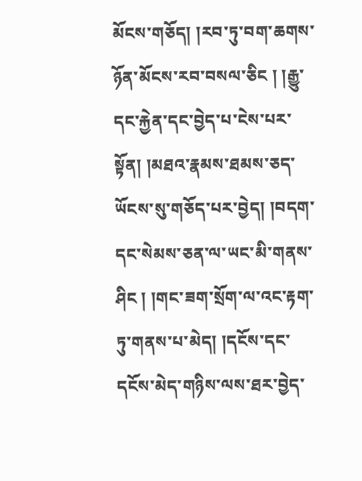མོངས་གཅོད། །རབ་ཏུ་བག་ཆགས་ཉོན་མོངས་རབ་བསལ་ཅིང ། །རྒྱུ་དང་རྐྱེན་དང་བྱེད་པ་ངེས་པར་སྟོན། །མཐའ་རྣམས་ཐམས་ཅད་ཡོངས་སུ་གཅོད་པར་བྱེད། །བདག་དང་སེམས་ཅན་ལ་ཡང་མི་གནས་ཤིང ། །གང་ཟག་སྲོག་ལ་འང་རྟག་ཏུ་གནས་པ་མེད། །དངོས་དང་དངོས་མེད་གཉིས་ལས་ཐར་བྱེད་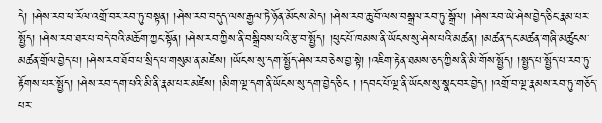དེ། །ཤེས་རབ་ཕ་རོལ་འགྲོ་བར་རབ་ཏུ་བསྟན། །ཤེས་རབ་བདུད་ལས་རྒྱལ་ཏེ་ཉོན་མོངས་མེད། །ཤེས་རབ་ཆུ་བོ་ལས་བསྒྲལ་རབ་ཏུ་སྒྲོལ། །ཤེས་རབ་ཡེ་ཤེས་བྱེད་ཅིང་རྣམ་པར་སྤྱོད། །ཤེས་རབ་ཐར་པ་བདེ་བའི་མཆོག་ཀྱང་སྟོན། །ཤེས་རབ་ཀྱིས་ནི་བསྒྲིབས་པའི་རྩ་བ་སྤྱོད། །ཕུང་པོ་ཁམས་ནི་ཡོངས་སུ་ཤེས་པའི་མཚན། །མཚན་དང་མཚན་གཞི་མཚུངས་མཚན་གྲོལ་བྱེད་པ། །ཤེས་རབ་ཐོབ་པ་སྲིད་པ་གསུམ་ན་མཛེས། །ཡོངས་སུ་དག་སྤྱོད་ཤེས་རབ་ཅེས་བྱ་སྟེ། །འཇིག་རྟེན་ཐམས་ཅད་ཀྱིས་ནི་མི་གོས་སྤྱོད། །སྤྱད་པ་སྤྱོད་པ་རབ་ཏུ་རྟོགས་པར་སྤྱོད། །ཤེས་རབ་དག་པའི་མི་ནི་རྣམ་པར་མཛེས། །མིག་ལྔ་དག་ནི་ཡོངས་སུ་དག་བྱེད་ཅིང ། །དབང་པོ་ལྔ་ནི་ཡོངས་སུ་སྣང་བར་བྱེད། །འགྲོ་བ་ལྔ་རྣམས་རབ་ཏུ་གཅོད་པར་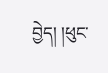བྱེད། །ཕུང་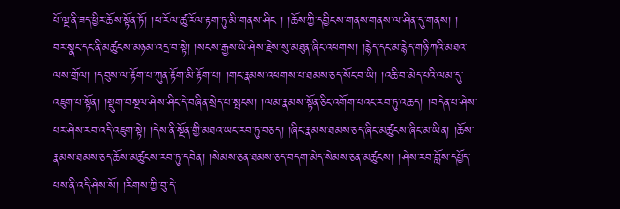པོ་ལྔ་ནི་ཟད་ཕྱིར་ཆོས་སྟོན་ཏོ། །ཕ་རོལ་ཚུ་རོལ་རྟག་ཏུ་མི་གནས་ཤིང ། །ཆོས་ཀྱི་དབྱིངས་གནས་གནས་ལ་ཤིན་དུ་གནས། །
བར་སྣང་དང་ནི་མཚུངས་མཉམ་འདྲ་བ་སྟེ། །སངས་རྒྱས་ཡེ་ཤེས་རྗེས་སུ་མཐུན་ཞིང་འཕགས། །རྙེད་དང་མ་རྙེད་གཉི་ཀའི་མཐའ་ལས་གྲོལ། །དབུས་ལ་རྟོག་པ་ཀུན་རྟོག་མི་རྟོག་པ། །གང་རྣམས་འཕགས་པ་ཐམས་ཅད་སོང་བ་ཡི། །འཆི་བ་མེད་པའི་ལམ་དུ་འཇུག་པ་སྟོན། །སྡུག་བསྔལ་ཤེས་ཤིང་དེ་བཞིན་སྲེད་པ་སྤངས། །ལམ་རྣམས་སྟོན་ཅིང་འགོག་པའང་རབ་ཏུ་འཆད། །བདེན་པ་ཤེས་པར་ཤེས་རབ་འདི་འཇུག་སྟེ། །དེས་ནི་སྔོན་གྱི་མཐའ་ཡང་རབ་ཏུ་བཅད། །ཞིང་རྣམས་ཐམས་ཅད་ཞིང་མཚུངས་ཞིང་མ་ཡིན། །ཆོས་རྣམས་ཐམས་ཅད་ཆོས་མཚུངས་རབ་ཏུ་དབེན། །སེམས་ཅན་ཐམས་ཅད་བདག་མེད་སེམས་ཅན་མཚུངས། །ཤེས་རབ་བློས་དཔྱོད་པས་ནི་འདི་ཤེས་སོ། །རིགས་ཀྱི་བུ་དེ་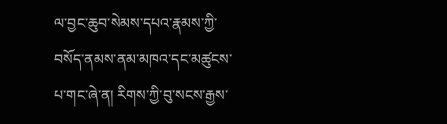ལ་བྱང་ཆུབ་སེམས་དཔའ་རྣམས་ཀྱི་བསོད་ནམས་ནམ་མཁའ་དང་མཚུངས་པ་གང་ཞེ་ན། རིགས་ཀྱི་བུ་སངས་རྒྱས་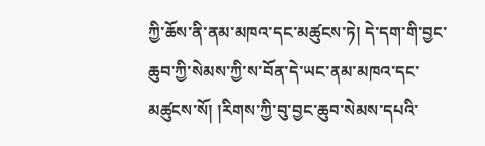ཀྱི་ཆོས་ནི་ནམ་མཁའ་དང་མཚུངས་ཏེ། དེ་དག་གི་བྱང་ཆུབ་ཀྱི་སེམས་ཀྱི་ས་བོན་དེ་ཡང་ནམ་མཁའ་དང་མཚུངས་སོ། །རིགས་ཀྱི་བུ་བྱང་ཆུབ་སེམས་དཔའི་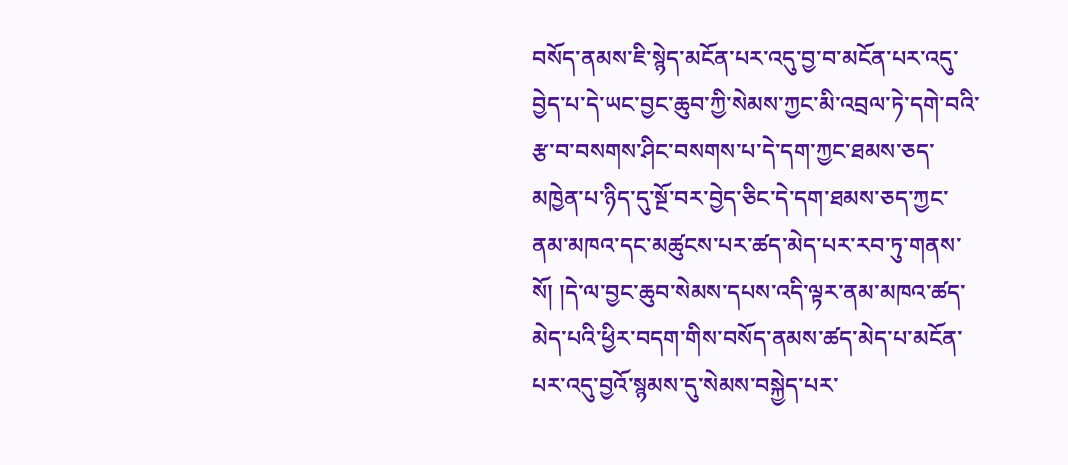བསོད་ནམས་ཇི་སྙེད་མངོན་པར་འདུ་བྱ་བ་མངོན་པར་འདུ་བྱེད་པ་དེ་ཡང་བྱང་ཆུབ་ཀྱི་སེམས་ཀྱང་མི་འབྲལ་ཏེ་དགེ་བའི་རྩ་བ་བསགས་ཤིང་བསགས་པ་དེ་དག་ཀྱང་ཐམས་ཅད་མཁྱེན་པ་ཉིད་དུ་སྔོ་བར་བྱེད་ཅིང་དེ་དག་ཐམས་ཅད་ཀྱང་ནམ་མཁའ་དང་མཚུངས་པར་ཚད་མེད་པར་རབ་ཏུ་གནས་སོ། །དེ་ལ་བྱང་ཆུབ་སེམས་དཔས་འདི་ལྟར་ནམ་མཁའ་ཚད་མེད་པའི་ཕྱིར་བདག་གིས་བསོད་ནམས་ཚད་མེད་པ་མངོན་པར་འདུ་བྱའོ་སྙམས་དུ་སེམས་བསྐྱེད་པར་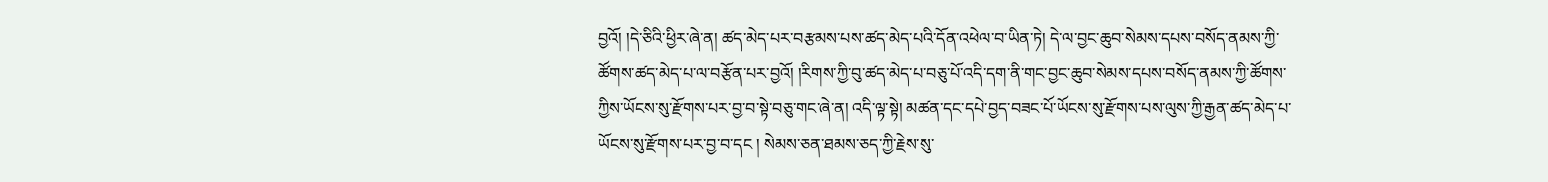བྱའོ། །དེ་ཅིའི་ཕྱིར་ཞེ་ན། ཚད་མེད་པར་བརྩམས་པས་ཚད་མེད་པའི་དོན་འཕེལ་བ་ཡིན་ཏེ། དེ་ལ་བྱང་ཆུབ་སེམས་དཔས་བསོད་ནམས་ཀྱི་ཚོགས་ཚད་མེད་པ་ལ་བརྩོན་པར་བྱའོ། །རིགས་ཀྱི་བུ་ཚད་མེད་པ་བཅུ་པོ་འདི་དག་ནི་གང་བྱང་ཆུབ་སེམས་དཔས་བསོད་ནམས་ཀྱི་ཚོགས་ཀྱིས་ཡོངས་སུ་རྫོགས་པར་བྱ་བ་སྟེ་བཅུ་གང་ཞེ་ན། འདི་ལྟ་སྟེ། མཚན་དང་དཔེ་བྱད་བཟང་པོ་ཡོངས་སུ་རྫོགས་པས་ལུས་ཀྱི་རྒྱན་ཚད་མེད་པ་ཡོངས་སུ་རྫོགས་པར་བྱ་བ་དང ། སེམས་ཅན་ཐམས་ཅད་ཀྱི་རྗེས་སུ་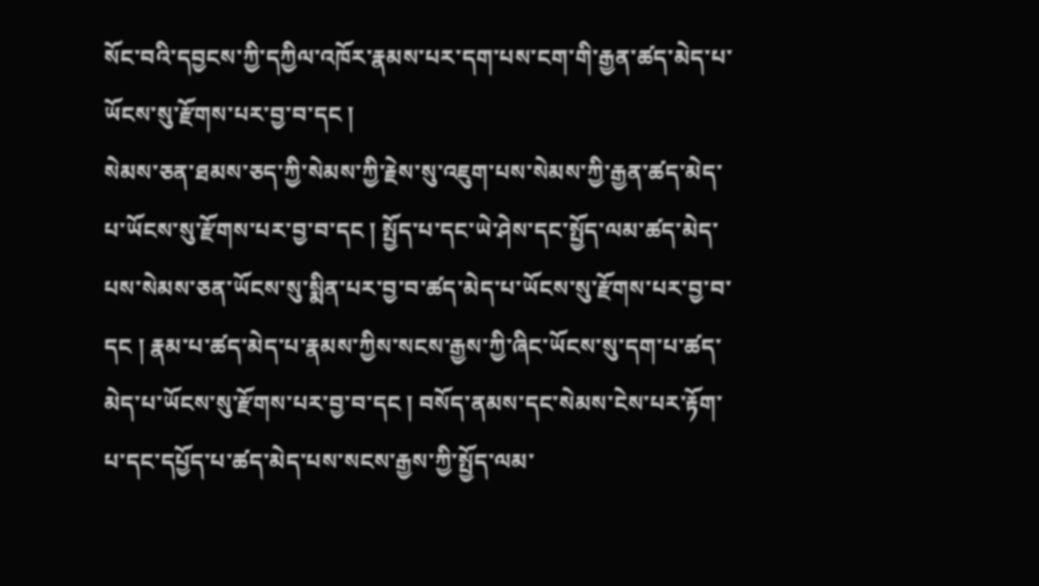སོང་བའི་དབྱངས་ཀྱི་དཀྱིལ་འཁོར་རྣམས་པར་དག་པས་ངག་གི་རྒྱན་ཚད་མེད་པ་ཡོངས་སུ་རྫོགས་པར་བྱ་བ་དང །
སེམས་ཅན་ཐམས་ཅད་ཀྱི་སེམས་ཀྱི་རྗེས་སུ་འཇུག་པས་སེམས་ཀྱི་རྒྱན་ཚད་མེད་པ་ཡོངས་སུ་རྫོགས་པར་བྱ་བ་དང ། སྤྱོད་པ་དང་ཡེ་ཤེས་དང་སྤྱོད་ལམ་ཚད་མེད་པས་སེམས་ཅན་ཡོངས་སུ་སྨིན་པར་བྱ་བ་ཚད་མེད་པ་ཡོངས་སུ་རྫོགས་པར་བྱ་བ་དང ། རྣམ་པ་ཚད་མེད་པ་རྣམས་ཀྱིས་སངས་རྒྱས་ཀྱི་ཞིང་ཡོངས་སུ་དག་པ་ཚད་མེད་པ་ཡོངས་སུ་རྫོགས་པར་བྱ་བ་དང ། བསོད་ནམས་དང་སེམས་ངེས་པར་རྟོག་པ་དང་དཔྱོད་པ་ཚད་མེད་པས་སངས་རྒྱས་ཀྱི་སྤྱོད་ལམ་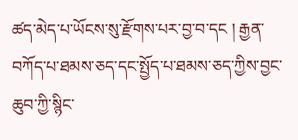ཚད་མེད་པ་ཡོངས་སུ་རྫོགས་པར་བྱ་བ་དང ། རྒྱན་བཀོད་པ་ཐམས་ཅད་དང་སྤྱོད་པ་ཐམས་ཅད་ཀྱིས་བྱང་ཆུབ་ཀྱི་སྙིང་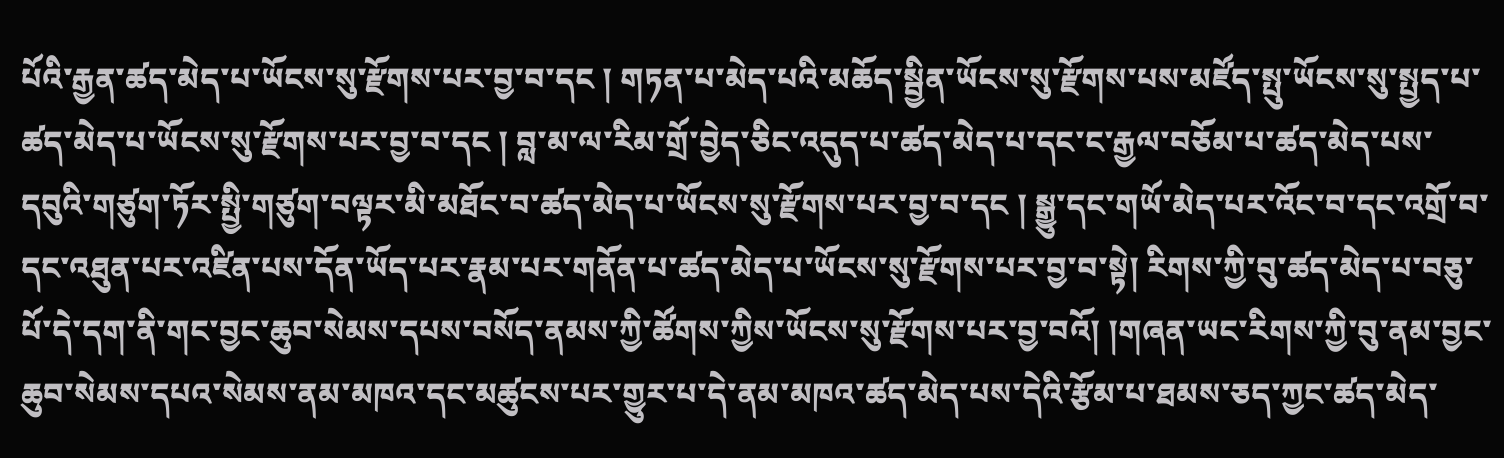པོའི་རྒྱན་ཚད་མེད་པ་ཡོངས་སུ་རྫོགས་པར་བྱ་བ་དང ། གཏན་པ་མེད་པའི་མཆོད་སྦྱིན་ཡོངས་སུ་རྫོགས་པས་མཛོད་སྤུ་ཡོངས་སུ་སྤྱད་པ་ཚད་མེད་པ་ཡོངས་སུ་རྫོགས་པར་བྱ་བ་དང ། བླ་མ་ལ་རིམ་གྲོ་བྱེད་ཅིང་འདུད་པ་ཚད་མེད་པ་དང་ང་རྒྱལ་བཅོམ་པ་ཚད་མེད་པས་དབུའི་གཙུག་ཏོར་སྤྱི་གཙུག་བལྟར་མི་མཐོང་བ་ཚད་མེད་པ་ཡོངས་སུ་རྫོགས་པར་བྱ་བ་དང ། སྒྱུ་དང་གཡོ་མེད་པར་འོང་བ་དང་འགྲོ་བ་དང་འཐུན་པར་འཛིན་པས་དོན་ཡོད་པར་རྣམ་པར་གནོན་པ་ཚད་མེད་པ་ཡོངས་སུ་རྫོགས་པར་བྱ་བ་སྟེ། རིགས་ཀྱི་བུ་ཚད་མེད་པ་བཅུ་པོ་དེ་དག་ནི་གང་བྱང་ཆུབ་སེམས་དཔས་བསོད་ནམས་ཀྱི་ཚོགས་ཀྱིས་ཡོངས་སུ་རྫོགས་པར་བྱ་བའོ། །གཞན་ཡང་རིགས་ཀྱི་བུ་ནམ་བྱང་ཆུབ་སེམས་དཔའ་སེམས་ནམ་མཁའ་དང་མཚུངས་པར་གྱུར་པ་དེ་ནམ་མཁའ་ཚད་མེད་པས་དེའི་རྩོམ་པ་ཐམས་ཅད་ཀྱང་ཚད་མེད་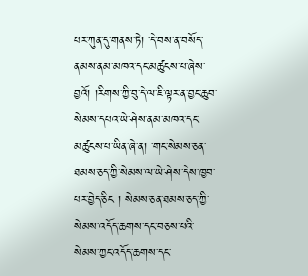པར་ཀུན་དུ་གནས་ཏེ། ་དེ་བས་ན་བསོད་ནམས་ནམ་མཁའ་དང་མཚུངས་པ་ཞེས་བྱའོ། །རིགས་ཀྱི་བུ་དེ་ལ་ཇི་ལྟར་ན་བྱང་ཆུབ་སེམས་དཔའ་ཡེ་ཤེས་ནམ་མཁའ་དང་མཚུངས་པ་ཡིན་ཞེ་ན། ་གང་སེམས་ཅན་ཐམས་ཅད་ཀྱི་སེམས་ལ་ཡེ་ཤེས་དེས་ཁྱབ་པར་བྱེད་ཅིང ། སེམས་ཅན་ཐམས་ཅད་ཀྱི་སེམས་འདོད་ཆགས་དང་བཅས་པའི་སེམས་ཀྱང་འདོད་ཆགས་དང་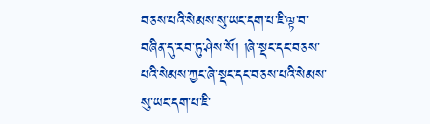བཅས་པའི་སེམས་སུ་ཡང་དག་པ་ཇི་ལྟ་བ་བཞིན་དུ་རབ་ཏུ་ཤེས་སོ། །ཞེ་སྡང་དང་བཅས་པའི་སེམས་ཀྱང་ཞེ་སྡང་དང་བཅས་པའི་སེམས་སུ་ཡང་དག་པ་ཇི་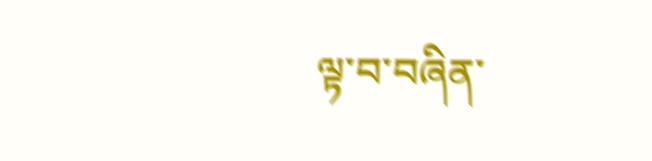ལྟ་བ་བཞིན་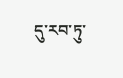དུ་རབ་ཏུ་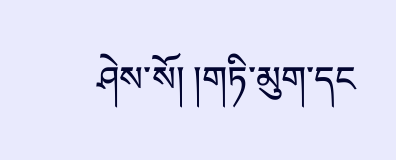ཤེས་སོ། །གཏི་མུག་དང